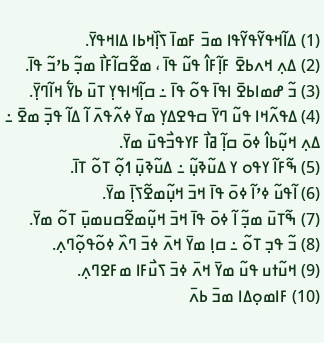(1) ߡߊ߬ߞߟߌ߬ߟߌ߬ߟߊ ߘߏ߫ ߓߘߊ߫ ߖߊ߲߰ߞߕߊ ߡߊߞߟߌ߫.
(2) ߡߍ߲ ߞߍߕߐ߫ ߓߊ߲߬ߓߊ߮ ߟߎ߬ ߟߊ߫ ، ߘߐ߬ߛߊ߬ߓߊ߯ ߘߏ߲߬ ߕߴߏ߬ ߟߊ߫.
(3) ߏ߬ ߝߘߊߕߐ߫ ߊߟߊ߫ ߟߋ߬ ߟߊ߫ ߸ ߛߊ߲߬ߞߊߟߌ߲ ߠߎ߫ ߕߌ߱ ߞߊ߬ߣߌ߲߫.
(4) ߡߟߍ߬ߞߊ ߟߎ߬ ߣߌ߫ ߛߟߐߡߌ߲ ߘߌ߫ ߦߍ߬ߟߍ߫ ߊ߬ ߡߊ߬ ߟߏ߲߫ ߘߐ߫ ߸ ߡߍ߲ ߞߎ߲߬ߕߊ߮ ߦߋ߫ ߛߊ߲߬ ߥߊ߯ ߓߌߟߏ߯ߟߎ߫ ߘߌ߫.
(5) ߒ߬ߓߊ߬ ߌߟߋ ߌ ߡߎ߬ߢߎ߲߬ ߸ ߡߎ߬ߢߎ߲߫ ߗߋ߲߬ ߠߋ߬ ߠߊ߫.
(6) ߊ߬ߟߎ߬ ߦߴߊ߬ ߦߋ߫ ߟߊ߫ ߞߏ߫ ߞߎ߲߬ߘߐ߬ߖߊ߲߫ ߘߌ߫.
(7) ߒ߬ߠߎ߫ ߘߏ߲߬ ߊ߬ ߦߋ߫ ߟߊ߫ ߞߏ߫ ߞߎ߲߬ߘߐ߬ߛߎߘߎ߲߫ ߠߋ߬ ߘߌ߫.
(8) ߏ߬ ߟߏ߲ ߠߋ߬ ߸ ߛߊ߲ ߘߌ߫ ߞߍ߫ ߦߏ߫ ߣߍ߰ ߦߋ߬ߟߋ߲߬ߣߍ߲.
(9) ߞߎ߬ߙߎ ߟߎ߬ ߘߌ߫ ߞߍ߫ ߦߏ߫ ߖߎ߯ߓߊ ߘߓߐߣߍ߲.
(10) ߓߊߘߋ߲ߡߊ ߘߏ߫ ߕߍ߫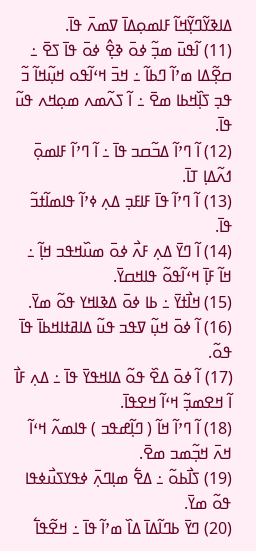ߡߊߢߌ߬ߣߌ߲߬ߞߊ߬ ߓߊߘߋ߲ߡߊ߫ ߜߘߍ߫ ߟߊ߫.
(11) ߊ߬ߟߎ߫ ߘߏ߲߬ ߦߋ߫ ߢߐ߲߮ ߦߋ߫ ߟߊ߫ ߖߐ߫ ߸ ߛߐ߲߬ߡߊ ߘߴߊ߬ ߣߕߊ߬ ߸ ߞߏ߫ ߞߵߊ߬ߟߋ ߞߎ߲߬ߞߊ߬ ߏ߬ ߟߏ߲ ߖߊ߲߰ߞߕߊ ߘߐ߫ ߸ ߊ߬ ߖߍ߬ߘߍ ߘߋ߲ߞߍ ߟߎ߬ ߟߊ߫.
(12) ߊ߬ ߣߴߊ߬ ߡߏ߬ߛߏ ߟߊ߫ ߸ ߊ߬ ߣߴߊ߬ ߓߊߘߋ߲߫ ߗߍ߬ߡߊ߲ ߠߊ߫.
(13) ߊ߬ ߣߴߊ߬ ߟߊ߫ ߓߊߓߏ߲ ߡߍ߲ ߦߴߊ߬ ߟߊߘߊ߬ߙߏ߬ ߟߊ߫.
(14) ߊ߬ ߣߌ߫ ߡߍ߲ ߓߍ߯ ߦߋ߫ ߘߎ߰ߞߟߏ ߞߊ߲߬ ߸ ߞߊ߬ ߓߊ߲߫ ߞߵߊ߬ߟߋ߬ ߟߊߞߛߌ߫.
(15) ߞߊ߯ߙߌ߫ ߸ ߕߊ ߦߋ߫ ߡߢߊߞߌ ߟߋ߬ ߘߌ߫.
(16) ߊ߬ ߦߋ߫ ߞߎ߲߬ ߜߟߏ ߟߎ߬ ߡߊߥߙߊߞߕߊ߫ ߟߊ߫ ߟߋ߬.
(17) ߊ߬ ߦߋ߫ ߡߐ߰ ߟߋ߬ ߡߊߞߟߌ߫ ߟߊ߫ ߸ ߡߍ߲ ߓߊ߯ ߊ߬ ߞߐߘߏ߲߬ ߞߵߊ߬ ߞߐߟߊ߫.
(18) ߊ߬ ߣߴߊ߬ ߞߊ߬ ( ߣߊ߲߬ߝߟߏ ) ߟߊߘߍ߬ ߞߵߊ߬ ߞߍ߫ ߞߏ߲߬ߘߏ ߘߐ߫.
(19) ߖߊ߯ߕߋ߬ ߸ ߡߐ߱ ߘߊ߲ߣߍ߲߫ ߦߟߌߖߎ߯ߦߟߊ ߟߋ߬ ߘߌ߫.
(20) ߣߌ߫ ߕߣߊ߬ߡߊ߫ ߡߊ߰ ߘߴߊ߬ ߟߊ߫ ߸ ߞߐ߬ߟߊ߱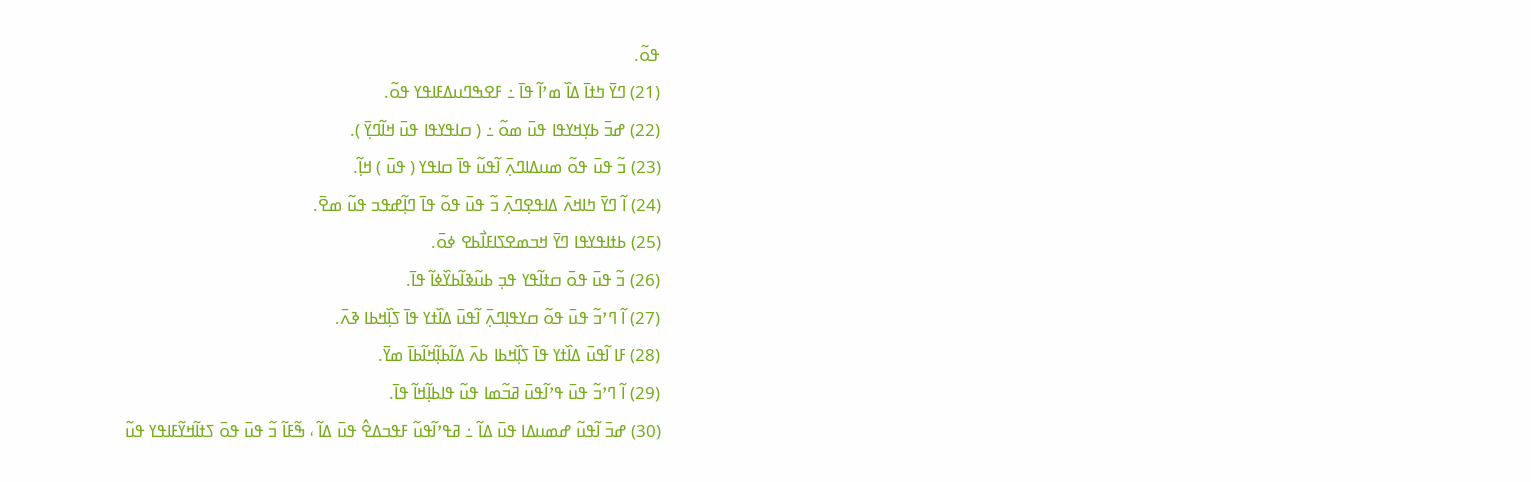ߟߋ߬.
(21) ߣߌ߫ ߤߙߊ߫ ߡߊ߰ ߘߴߊ߬ ߟߊ߫ ߸ ߓߐߒߣߎߡߓߊߟߌ ߟߋ߬.
(22) ߝߏ߫ ߕߌ߲ߞߌߟߊ ߟߎ߫ ߘߋ߬ ߸ ( ߛߊߟߌߟߊ ߟߎ߫ ߞߊ߬ߣߌ߲߫ ).
(23) ߏ߬ ߟߎ߫ ߟߋ߬ ߘߎߡߊߣߍ߲߫ ߊ߬ߟߎ߬ ߟߊ߫ ߛߊߟߌ ( ߟߎ߫ ) ߞߊ߲߬.
(24) ߊ߬ ߣߌ߫ ߤߊߞߍ߫ ߡߊߟߐ߲ߣߍ߲߫ ߏ߬ ߟߎ߫ ߟߋ߬ ߟߊ߫ ߣߊ߲߬ߝߟߏ ߟߎ߬ ߘߐ߫.
(25) ߕߙߊߟߌߟߊ ߣߌ߫ ߞߏߘߐߖߊߓߊ߯ߕߐ ߦߋ߫.
(26) ߏ߬ ߟߎ߫ ߟߋ߫ ߛߙߊ߬ߟߌ ߟߏ߲ ߕߎ߬ߢߊ߬ߕߌ߰ߦߊ߬ ߟߊ߫.
(27) ߊ߬ ߣߴߏ߬ ߟߎ߫ ߟߋ߬ ߛߌߟߊ߲ߣߍ߲߫ ߊ߬ߟߎ߫ ߡߊ߰ߙߌ ߟߊ߫ ߖߊ߲߰ߞߕߊ ߢߍ߫.
(28) ߓߊ ߊ߬ߟߎ߫ ߡߊ߰ߙߌ ߟߊ߫ ߖߊ߲߰ߞߕߊ ߕߍ߫ ߡߊ߬ߕߊ߲߬ߞߊ߬ߕߊ߫ ߘߌ߫.
(29) ߊ߬ ߣߴߏ߬ ߟߎ߫ ߟߴߊ߬ߟߎ߫ ߥߏ߬ߘߊ ߟߎ߬ ߟߊߕߊ߲߬ߞߊ߬ ߟߊ߫.
(30) ߝߏ߫ ߊ߬ߟߎ߬ ߝߘߎߡߊ ߟߎ߫ ߡߊ߬ ߸ ߥߟߴߊ߬ߟߎ߬ ߓߟߏߡߐ߮ ߟߎ߫ ߡߊ߬ ، ߒ߬ߓߊ߬ ߏ߬ ߟߎ߫ ߟߋ߫ ߖߙߊ߬ߞߌ߬ߓߊߟߌ ߟߎ߬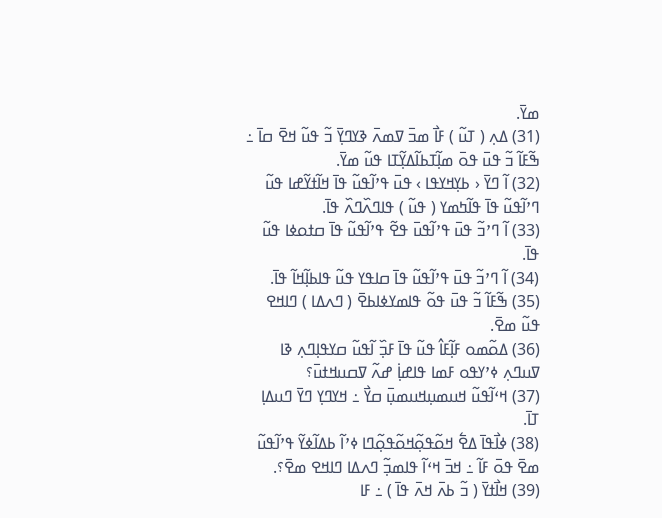ߘߌ߫.
(31) ߡߍ߲ ( ߠߎ߬ ) ߓߊ߯ ߘߏ߫ ߜߘߍ߫ ߢߌߣߌ߲߫ ߏ߬ ߟߎ߬ ߞߐ߫ ߛߊ߫ ߸ ߒ߬ߓߊ߬ ߏ߬ ߟߎ߫ ߟߋ߫ ߘߊ߲߬ߠߕߊ߬ߡߌ߲߬ߠߊ ߟߎ߬ ߘߌ߫.
(32) ߊ߬ ߣߌ߫ ‹ ߕߌ߲ߞߌߟߊ › ߟߎ߫ ߟߴߊ߬ߟߎ߬ ߟߊ߫ ߞߊ߬ߙߌ߬ߝߊ ߟߎ߬ ߣߴߊ߬ߟߎ߬ ߟߊ߫ ߟߊ߬ߤߘߌ ( ߟߎ߬ ) ߟߊߣߍ߰ߣߍ߰ ߟߊ߫.
(33) ߊ߬ ߣߴߏ߬ ߟߎ߫ ߟߴߊ߬ߟߎ߫ ߟߐ߬ ߟߴߊ߬ߟߎ߬ ߟߊ߫ ߛߙߋߦߊ ߟߎ߬ ߟߊ߫.
(34) ߊ߬ ߣߴߏ߬ ߟߎ߫ ߟߴߊ߬ߟߎ߬ ߟߊ߫ ߛߊߟߌ ߟߎ߬ ߟߊߕߊ߲߬ߞߊ߬ ߟߊ߫.
(35) ߒ߬ߓߊ߬ ߏ߬ ߟߎ߫ ߟߋ߬ ߟߊߘߌߦߊߕߐ߫ ( ߣߍߡߊ ) ߣߊߞߐ ߟߎ߬ ߘߐ߫.
(36) ߡߋ߬ߘߋ ߓߊ߲߬ߓߊ߮ ߟߎ߬ ߟߊ߫ ߓߏ߲߰ ߊ߬ߟߎ߬ ߛߌߟߊ߲ߣߍ߲ ߢߊ ߜߎߣߍ߲ ߦߴߌߟߋ ߓߘߊ ߟߊߝߊ߲߭ ߝߍ߬ ߜߛߎߞߙߎ߫؟
(37) ߞߵߊ߬ߟߎ߬ ߞߎߘߎ߲ߞߎߘߎ߲߫ ߛߌ߯ ߸ ߞߌߣߌ߲ ߣߌ߫ ߣߎߡߊ߲ ߠߊ߫.
(38) ߦߊ߯ߟߊ߫ ߡߐ߱ ߞߋ߬ߟߋ߲߬ߞߋ߬ߟߋ߲߬ߣߊ ߦߴߊ߬ ߕߡߊ߬ߦߌ߬ ߟߴߊ߬ߟߎ߬ ߘߐ߫ ߟߋ߫ ߓߊ߬ ߸ ߞߏ߫ ߞߵߊ߬ ߟߊߘߏ߲߬ ߣߍߡߊ ߣߊߞߐ ߘߐ߫؟.
(39) ߞߊ߯ߙߌ߫ ( ߏ߬ ߕߍ߫ ߞߍ߫ ߟߊ߫ ) ߸ ߓߊ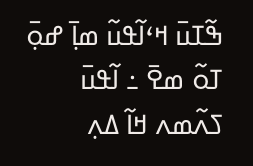ߒ߬ߠߎ߫ ߞߵߊ߬ߟߎ߬ ߘߊ߲߫ ߝߋ߲߫ ߠߋ߬ ߘߐ߫ ߸ ߊ߬ߟߎ߫ ߖߍ߬ߘߍ ߞߊ߬ ߡߍ߲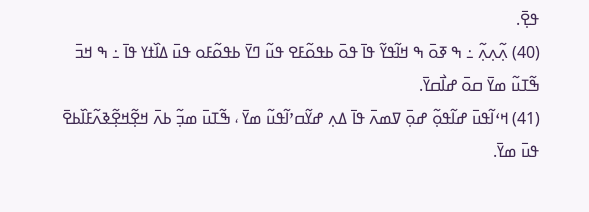ߟߐ߲߫.
(40) ߍ߲߬ߍ߲ߍ߲߬ ߸ ߒ ߧߋ߫ ߒ ߞߊ߬ߟߌ߬ ߟߊ߫ ߟߋ߫ ߕߟߋ߬ߓߐ ߟߎ߬ ߣߌ߫ ߕߟߋ߬ߓߋ ߟߎ߫ ߡߊ߰ߙߌ ߟߊ߫ ߸ ߒ ߞߏ߫ ߒ߬ߠߎ߬ ߘߌ߫ ߛߋ߫ ߝߊ߯ߛߌ߫.
(41) ߞߵߊ߬ߟߎ߫ ߝߊ߬ߟߋ߲߬ ߝߋ߲߫ ߜߘߍ߫ ߟߊ߫ ߡߍ߲ ߝߌ߬ߛߴߊ߬ߟߎ߬ ߘߌ߫ ، ߒ߬ߠߎ߫ ߘߏ߲߬ ߕߍ߫ ߞߐ߲߬ߞߐ߲߬ߢߍ߬ߓߊ߰ߕߐ߫ ߟߎ߫ ߘߌ߫.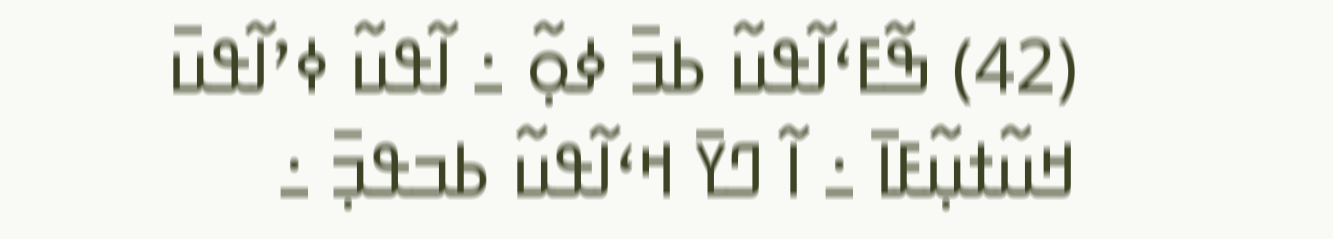(42) ߒ߬ߓߵߊ߬ߟߎ߬ ߕߏ߫ ߦߋ߲߬ ߸ ߊ߬ߟߎ߬ ߦߴߊ߬ߟߎ߫ ߞߎ߬ߙߎ߲߬ߓߊ߫ ߸ ߊ߬ ߣߌ߫ ߞߵߊ߬ߟߎ߬ ߕߏߟߏ߲߫ ߸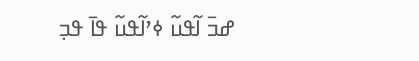ߝߏ߫ ߊ߬ߟߎ߬ ߦߴߊ߬ߟߎ߬ ߟߊ߫ ߟߏ߲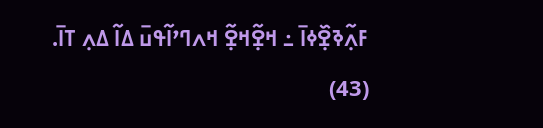ߓߍ߲߬ߢߐ߲߰ߦߊ߫ ߸ ߞߐ߲߬ߞߐ߲߬ ߞߍߣߴߊ߬ߟߎ߫ ߡߊ߬ ߡߍ߲ ߠߊ߫.
(43)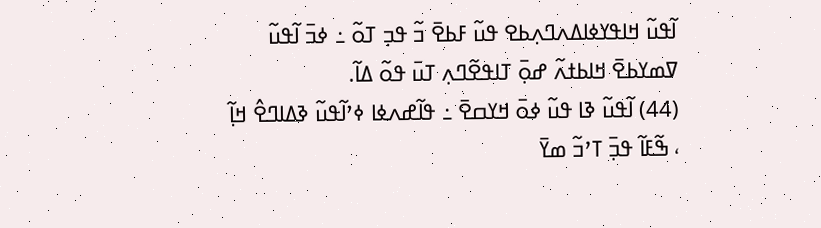ߊ߬ߟߎ߬ ߞߊߟߌߦߊߡߍߣߍ߲ߕߐ ߟߎ߬ ߓߕߐ߫ ߏ߬ ߟߏ߲ ߠߋ߬ ߸ ߦߏ߫ ߊ߬ߟߎ߬ ߜߘߌߕߐ߫ ߞߊߕߙߍ߬ ߝߋ߲߫ ߠߊߟߐ߬ߣߍ߲ ߠߎ߫ ߟߋ߬ ߡߊ߬.
(44) ߊ߬ߟߎ߬ ߢߊ ߟߎ߬ ߦߋ߫ ߞߌߛߐ߫ ߸ ߟߊ߬ߝߍߦߊ ߦߴߊ߬ߟߎ߬ ߢߡߊߣߐ߮ ߞߊ߲߬ ، ߒ߬ߓߊ߬ ߟߏ߲߫ ߠߴߏ߬ ߘߌ߫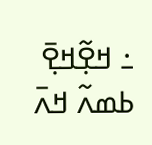߸ ߞߐ߲߬ߞߐ߲߫ ߕߘߍ߬ ߞߍ߫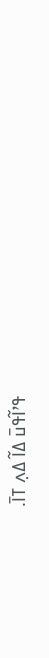ߟߴߊ߬ߟߎ߫ ߡߊ߬ ߡߍ߲ ߠߊ߫.